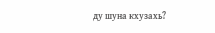ду шуна кхузахь?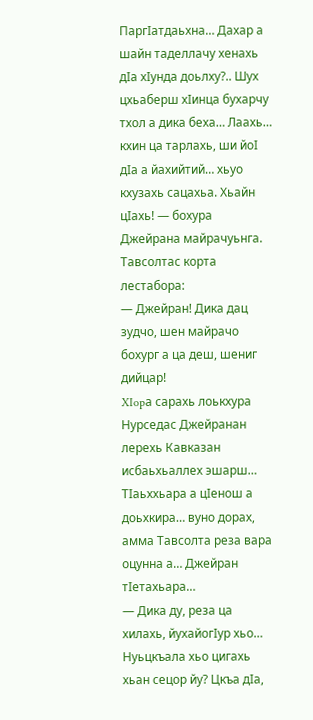ПаргIатдаьхна… Дахар а шайн таделлачу хенахь дIа хIунда доьлху?.. Шух цхьаберш хIинца бухарчу тхол а дика беха… Лаахь… кхин ца тарлахь, ши йоI дIа а йахийтий… хьуо кхузахь сацахьа. Хьайн цIахь! — бохура Джейрана майрачуьнга.
Тавсолтас корта лестабора:
— Джейран! Дика дац зудчо, шен майрачо бохург а ца деш, шениг дийцар!
XIopа сарахь лоькхура Нурседас Джейранан лерехь Кавказан исбаьхьаллех эшарш… ТIаьххьара а цIенош а доьхкира… вуно дорах, амма Тавсолта реза вара оцунна а… Джейран тIетахьара…
— Дика ду, реза ца хилахь, йухайогIур хьо… Нуьцкъала хьо цигахь хьан сецор йу? Цкъа дIа,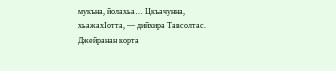мукъна, йолахьа… Цкъачунна, хьажахIотта, — дийхира Тавсолтас.
Джейранан корта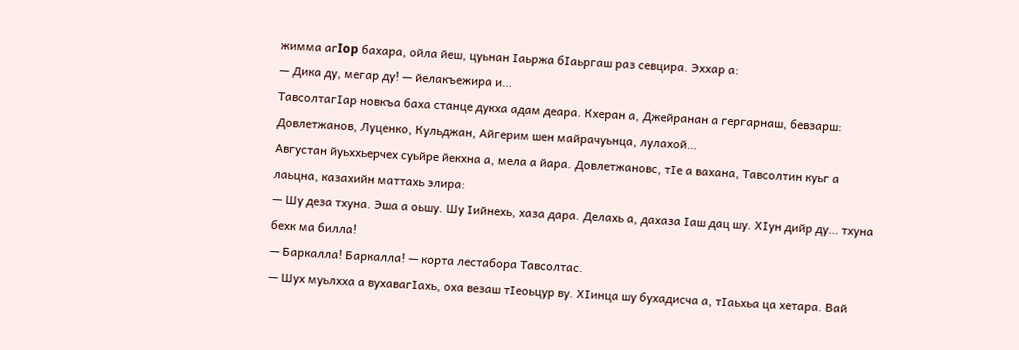жимма aгIop бахара, ойла йеш, цуьнан Iаьржа бIаьргаш раз севцира. Эххар а:
— Дика ду, мегар ду! — йелакъежира и…
ТавсолтагIар новкъа баха станце дукха адам деара. Кхеран а, Джейранан а гергарнаш, бевзарш: Довлетжанов, Луценко, Кульджан, Айгерим шен майрачуьнца, лулахой…
Августан йуьххьерчех суьйре йекхна а, мела а йара. Довлетжановс, тIе а вахана, Тавсолтин куьг а лаьцна, казахийн маттахь элира:
— Шу деза тхуна. Эша а оьшу. Шу Iийнехь, хаза дара. Делахь а, дахаза Iаш дац шу. ХIун дийр ду… тхуна бехк ма билла!
— Баркалла! Баркалла! — корта лестабора Тавсолтас.
— Шух муьлхха а вухавагIахь, оха везаш тIеоьцур ву. ХIинца шу бухадисча а, тIаьхьа ца хетара. Вай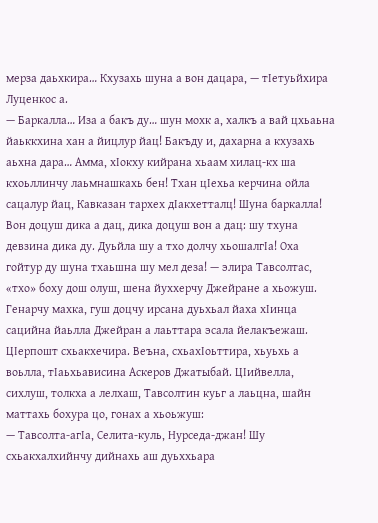мерза даьхкира… Кхузахь шуна а вон дацара, — тIетуьйхира Луценкос а.
— Баркалла… Иза а бакъ ду… шун мохк а, халкъ а вай цхьаьна йаьккхина хан а йицлур йац! Бакъду и, дахарна а кхузахь аьхна дара… Амма, хIокху кийрана хьаам хилац-кх ша кхоьллинчу лаьмнашкахь бен! Тхан цIехьа керчина ойла сацалур йац, Кавказан тархех дIакхетталц! Шуна баркалла! Вон доцуш дика а дац, дика доцуш вон а дац: шу тхуна девзина дика ду. Дуьйла шу а тхо долчу хьошалгIа! Оха гойтур ду шуна тхаьшна шу мел деза! — элира Тавсолтас, «тхо» боху дош олуш, шена йуххерчу Джейране а хьожуш.
Генарчу махка, гуш доцчу ирсана дуьхьал йаха хIинца сацийна йаьлла Джейран а лаьттара эсала йелакъежаш.
ЦIерпошт схьакхечира. Веъна, схьахIоьттира, хьуьхь а воьлла, тIаьхьависина Аскеров Джатыбай. ЦIийвелла, сихлуш, толкха а лелхаш, Тавсолтин куьг а лаьцна, шайн маттахь бохура цо, гонах а хьоьжуш:
— Тавсолта-агIа, Селита-куль, Нурседа-джан! Шу схьакхалхийнчу дийнахь аш дуьххьара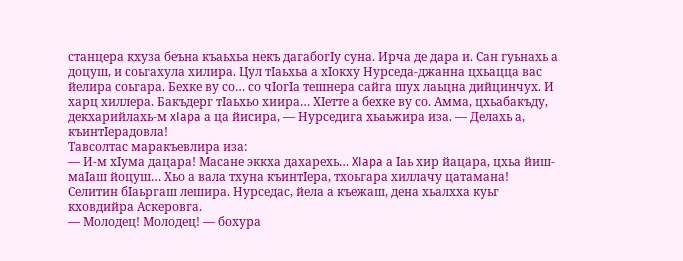станцера кхуза беъна къаьхьа некъ дагабогIу суна. Ирча де дара и. Сан гуьнахь а доцуш, и соьгахула хилира. Цул тIаьхьа а хIокху Нурседа-джанна цхьацца вас йелира соьгара. Бехке ву со… со чIогIа тешнера сайга шух лаьцна дийцинчух. И харц хиллера. Бакъдерг тIаьхьо хиира… ХIетте а бехке ву со. Амма, цхьабакъду, декхарийлахь-м xIapa а ца йисира, — Нурседига хьаьжира иза. — Делахь а, къинтIерадовла!
Тавсолтас маракъевлира иза:
— И-м хIума дацара! Масане эккха дахарехь… XIapa а Iаь хир йацара, цхьа йиш-маIаш йоцуш… Хьо а вала тхуна къинтIера, тхоьгара хиллачу цатамана!
Селитин бIаьргаш лешира. Нурседас, йела а къежаш, дена хьалхха куьг кховдийра Аскеровга.
— Молодец! Молодец! — бохура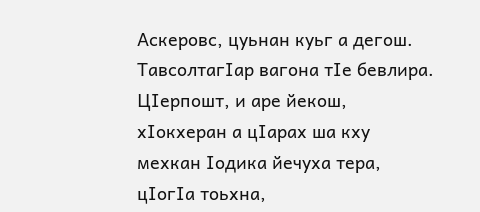Аскеровс, цуьнан куьг а дегош.
ТавсолтагIар вагона тIе бевлира. ЦIерпошт, и аре йекош, хIокхеран а цIарах ша кху мехкан Iодика йечуха тера, цIогIа тоьхна,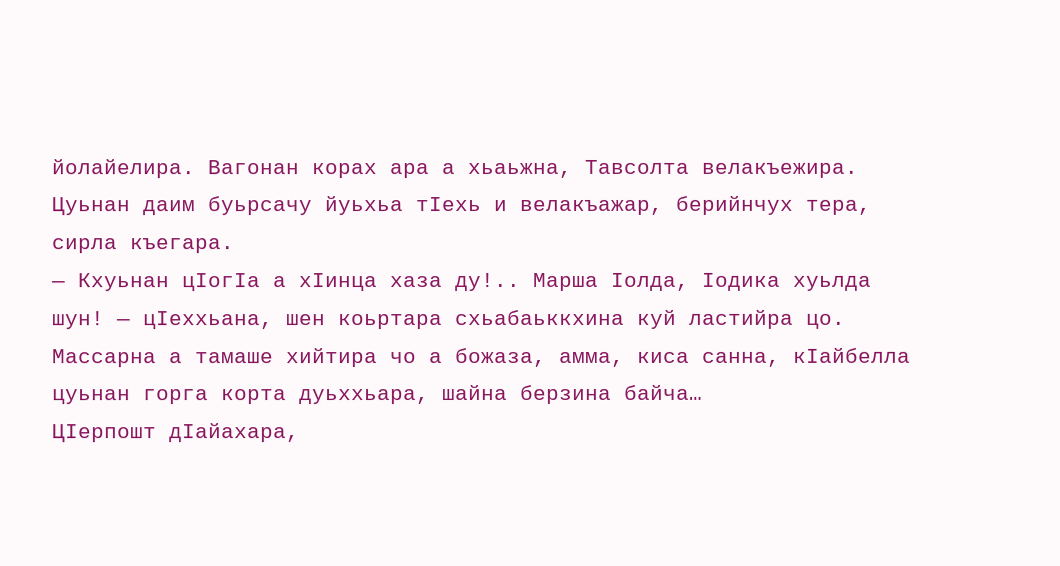йолайелира. Вагонан корах ара а хьаьжна, Тавсолта велакъежира. Цуьнан даим буьрсачу йуьхьа тIехь и велакъажар, берийнчух тера, сирла къегара.
— Кхуьнан цIогIа а хIинца хаза ду!.. Марша Iолда, Iодика хуьлда шун! — цIеххьана, шен коьртара схьабаьккхина куй ластийра цо. Массарна а тамаше хийтира чо а божаза, амма, киса санна, кIайбелла цуьнан горга корта дуьххьара, шайна берзина байча…
ЦIерпошт дIайахара,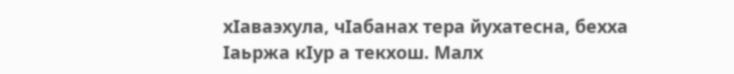хIаваэхула, чIабанах тера йухатесна, бехха Iаьржа кIур а текхош. Малх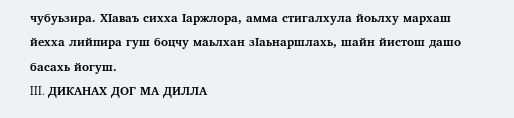чубуьзира. ХIаваъ сихха Iаржлора, амма стигалхула йоьлху мархаш йехха лийпира гуш боцчу маьлхан зIаьнаршлахь, шайн йистош дашо басахь йогуш.
III. ДИКАНАХ ДОГ МА ДИЛЛА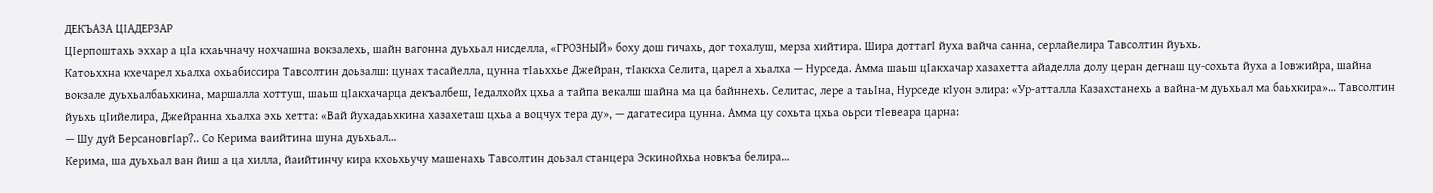ДЕКЪАЗА ЦIАДЕРЗАР
ЦIерпоштахь эххар а цIа кхаьчначу нохчашна вокзалехь, шайн вагонна дуьхьал нисделла, «ГРОЗНЫЙ» боху дош гичахь, дог тохалуш, мерза хийтира. Шира доттагI йуха вайча санна, серлайелира Тавсолтин йуьхь.
Катоьххна кхечарел хьалха охьабиссира Тавсолтин доьзалш: цунах тасайелла, цунна тIаьххье Джейран, тIаккха Селита, царел а хьалха — Нурседа. Амма шаьш цIакхачар хазахетта айаделла долу церан дегнаш цу-сохьта йуха а Iовжийра, шайна вокзале дуьхьалбаьхкина, маршалла хоттуш, шаьш цIакхачарца декъалбеш, Iедалхойх цхьа а тайпа векалш шайна ма ца байннехь. Селитас, лере а таьIна, Нурседе кIуон элира: «Ур-атталла Казахстанехь а вайна-м дуьхьал ма баьхкира»… Тавсолтин йуьхь цIийелира, Джейранна хьалха эхь хетта: «Вай йухадаьхкина хазахеташ цхьа а воцчух тера ду», — дагатесира цунна. Амма цу сохьта цхьа оьрси тIевеара царна:
— Шу дуй БерсановгIар?.. Со Керима ваийтина шуна дуьхьал…
Керима, ша дуьхьал ван йиш а ца хилла, йаийтинчу кира кхоьхьучу машенахь Тавсолтин доьзал станцера Эскинойхьа новкъа белира…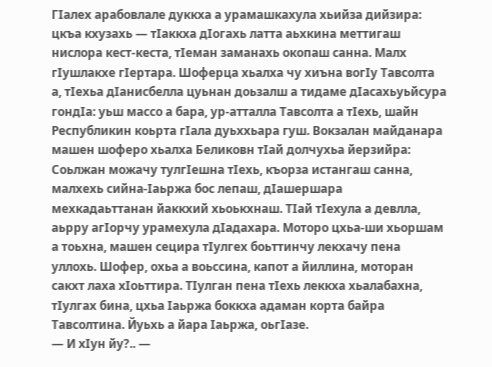ГIалех арабовлале дуккха а урамашкахула хьийза дийзира: цкъа кхузахь — тIаккха дIогахь латта аьхкина меттигаш нислора кест-кеста, тIеман заманахь окопаш санна. Малх гIушлакхе гIертара. Шоферца хьалха чу хиъна вогIу Тавсолта а, тIехьа дIанисбелла цуьнан доьзалш а тидаме дIасахьуьйсура гондIа: уьш массо а бара, ур-атталла Тавсолта а тIехь, шайн Республикин коьрта гIала дуьххьара гуш. Вокзалан майданара машен шоферо хьалха Беликовн тIай долчухьа йерзийра: Соьлжан можачу тулгIешна тIехь, къорза истангаш санна, малхехь сийна-Iаьржа бос лепаш, дIашершара мехкадаьттанан йаккхий хьоькхнаш. ТIай тIехула а девлла, аьрру агIорчу урамехула дIадахара. Моторо цхьа-ши хьоршам а тоьхна, машен сецира тIулгех боьттинчу лекхачу пена уллохь. Шофер, охьа а воьссина, капот а йиллина, моторан сакхт лаха хIоьттира. ТIулган пена тIехь леккха хьалабахна, тIулгах бина, цхьа Iаьржа боккха адаман корта байра Тавсолтина. Йуьхь а йара Iаьржа, оьгIазе.
— И хIун йу?.. —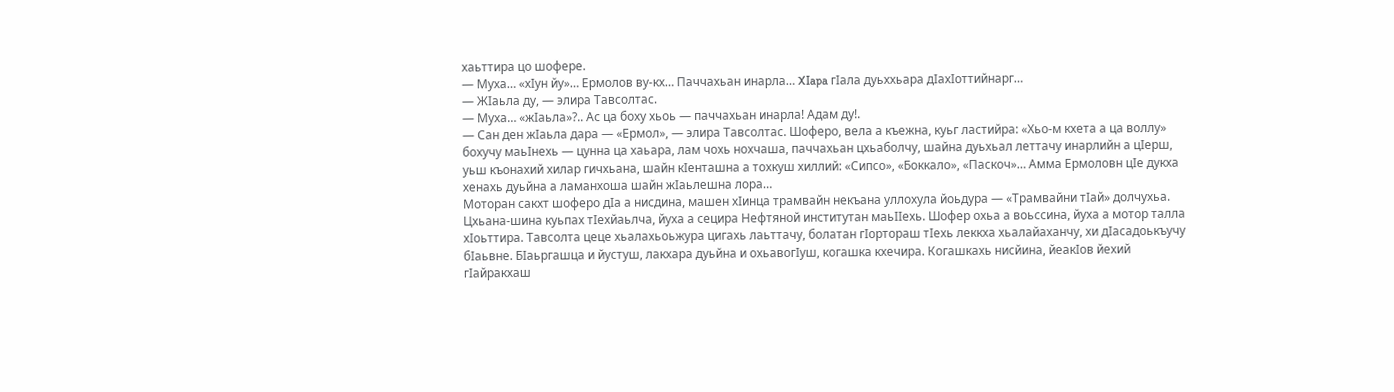хаьттира цо шофере.
— Муха… «хIун йу»… Ермолов ву-кх… Паччахьан инарла… XIapa гIала дуьххьара дIахIоттийнарг…
— ЖIаьла ду, — элира Тавсолтас.
— Муха… «жIаьла»?.. Ас ца боху хьоь — паччахьан инарла! Адам ду!.
— Сан ден жIаьла дара — «Ермол», — элира Тавсолтас. Шоферо, вела а къежна, куьг ластийра: «Хьо-м кхета а ца воллу» бохучу маьIнехь — цунна ца хаьара, лам чохь нохчаша, паччахьан цхьаболчу, шайна дуьхьал леттачу инарлийн а цIерш, уьш къонахий хилар гичхьана, шайн кIенташна а тохкуш хиллий: «Сипсо», «Боккало», «Паскоч»… Амма Ермоловн цIе дукха хенахь дуьйна а ламанхоша шайн жIаьлешна лора…
Моторан сакхт шоферо дIа а нисдина, машен хIинца трамвайн некъана уллохула йоьдура — «Трамвайни тIай» долчухьа. Цхьана-шина куьпах тIехйаьлча, йуха а сецира Нефтяной институтан маьIIехь. Шофер охьа а воьссина, йуха а мотор талла хIоьттира. Тавсолта цеце хьалахьоьжура цигахь лаьттачу, болатан гIортораш тIехь леккха хьалайаханчу, хи дIасадоькъучу бIаьвне. БIаьргашца и йустуш, лакхара дуьйна и охьавогIуш, когашка кхечира. Когашкахь нисйина, йеакIов йехий гIайракхаш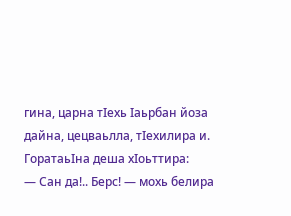гина, царна тIехь Iаьрбан йоза дайна, цецваьлла, тIехилира и. ГоратаьIна деша хIоьттира:
— Сан да!.. Берс! — мохь белира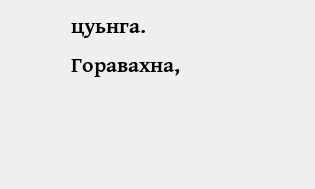цуьнга. Горавахна,